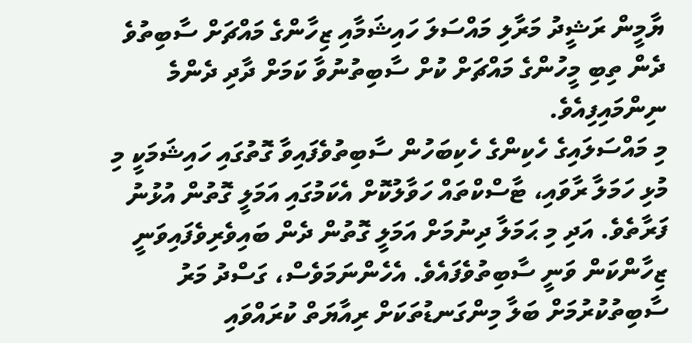ޔާމީން ރަޝީދު މަރާލި މައްސަލަ ހައިޝަމާއި ޒިހާންގެ މައްޗަށް ސާބިތުވެ ދެން ތިބި މީހުންގެ މައްޗަށް ކުށް ސާބިތުނުވާ ކަމަށް ދާދި ދެންމެ ނިންމައިފިއެވެ.
މި މައްސަލައިގެ ހެކިންގެ ހެކިބަހުން ސާބިތުވެފައިވާ ގޮތުގައި ހައިޝަމަކީ މި މުޅި ހަމަލާ ރާވައި، ޓާސްކްތައް ހަވާލުކޮށް އެކަމުގައި އަމަލީ ގޮތުން އުޅުނު ފަރާތެވެ. އަދި މި ޙަމަލާ ދިނުމަށް އަމަލީ ގޮތުން ދެން ބައިވެރިވެފައިވަނީ ޒިހާންކަން ވަނީ ސާބިތުވެފައެވެ. އެހެންނަމަވެސް، ގަސްދު މަރު ސާބިތުކުރުމަށް ބަލާ މިންގަނޑުތަކަށް ރިއާޔަތް ކުރައްވައި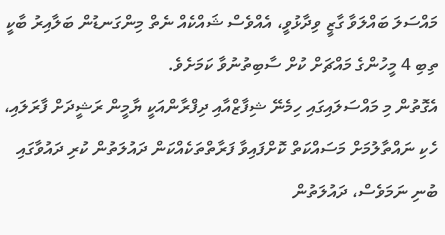މައްސަލަ ބައްލަވާ ގާޒީ ވިދާޅުވީ، އެއްވެސް ޝައްކެއް ނެތް މިންގަނޑުން ބަލާއިރު ބާކީ ތިބި 4 މީހުންގެ މައްޗަށް ކުށް ސާބިތުނުވާ ކަމަށެވެ.
އެގޮތުން މި މައްސަލައިގައި ހިމެނޭ ޝިފާޒްއާއި ދިފްރާންއަކީ ޔާމީން ރަޝީދަށް ފާރަލައި، ހެކި ނައްތާލުމަށް މަސައްކަތް ކޮށްފައިވާ ފަރާތްތަކެއްކަން ދައުލަތުން ކުރި ދައުވާގައި ބުނި ނަމަވެސް، ދައުލަތުން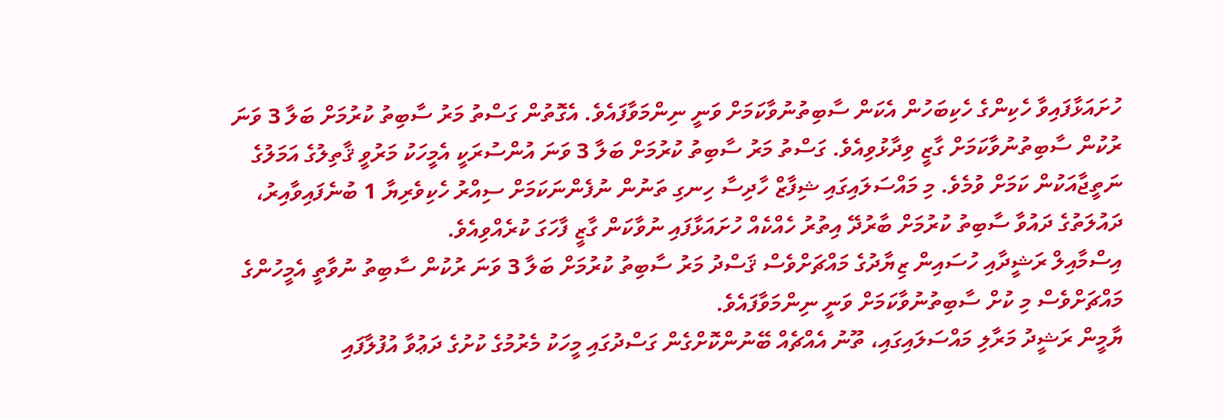ހުށައަޅާފައިވާ ހެކިންގެ ހެކިބަހުން އެކަން ސާބިތުނުވާކަމަށް ވަނީ ނިންމަވާފައެވެ. އެގޮތުން ގަސްތު މަރު ސާބިތު ކުރުމަށް ބަލާ 3 ވަނަ ރުކުން ސާބިތުނުވާކަމަށް ގާޒީ ވިދާޅުވިއެވެ. ގަސްތު މަރު ސާބިތު ކުރުމަށް ބަލާ 3 ވަނަ އުންސުރަކީ އެމީހަކު މަރުވީ ޤާތިލުގެ އަމަލުގެ ނަތީޖާއަކުން ކަމަށް ވުމެވެ. މި މައްސަލައިގައި ޝިފާޒް ހާދިސާ ހިނގި ތަނުން ނުފެންނަކަމަށް ސިއްރު ހެކިވެރިޔާ 1 ބުނެފައިވާއިރު، ދައުލަތުގެ ދައުވާ ސާބިތު ކުރުމަށް ބާރުދޭ އިތުރު ހެއްކެއް ހުށައަޅާފައި ނުވާކަން ގާޒީ ފާހަގަ ކުރެއްވިއެވެ.
އިސްމާއިލް ރަޝީދާއި ހުސައިން ޒިޔާދުގެ މައްޗަށްވެސް ޤަސްދު މަރު ސާބިތު ކުރުމަށް ބަލާ 3 ވަނަ ރުކުން ސާބިތު ނުވާތީ އެމީހުންގެ މައްޗަށްވެސް މި ކުށް ސާބިތުނުވާކަމަށް ވަނީ ނިންމަވާފައެވެ.
ޔާމީން ރަޝީދު މަރާލި މައްސަލައިގައި، ތޫނު އެއްޗެއް ބޭނުންކޮށްގެން ގަސްދުގައި މީހަކު މެރުމުގެ ކުށުގެ ދަޢުވާ އުފުލާފައި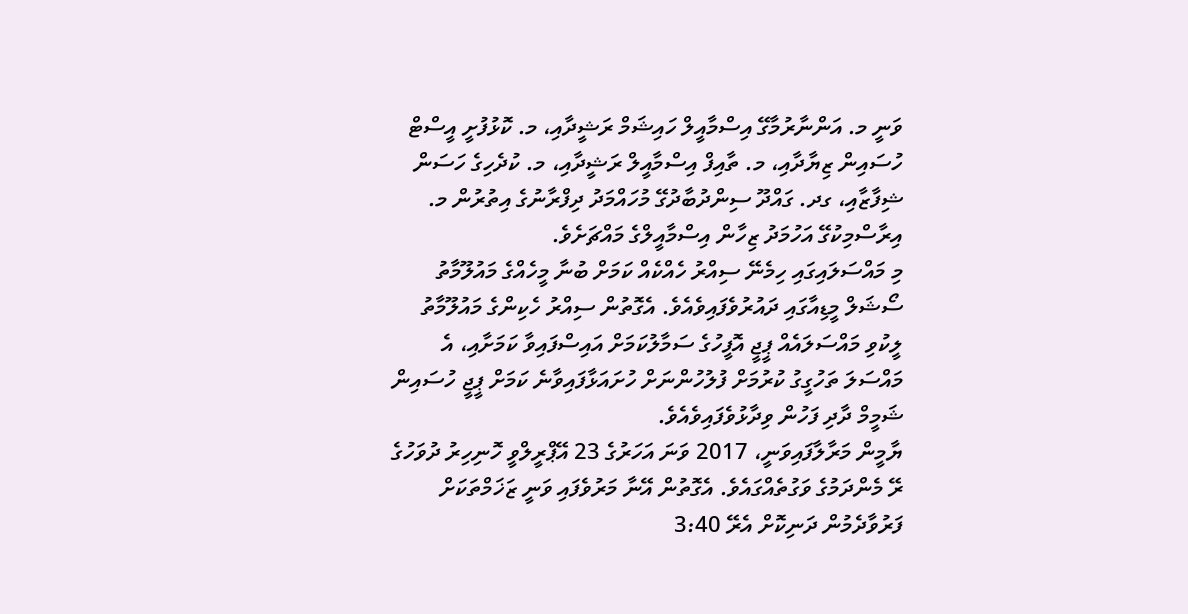ވަނީ މ. އަންނާރުމާގޭ އިސްމާއީލް ހައިޝަމް ރަޝީދާއި، މ. ކޮޅުފުށީ އީސްޓް ހުސައިން ޒިޔާދާއި، މ. ތާއިފް އިސްމާއީލް ރަޝީދާއި، މ. ކުދެހިގެ ހަސަން ޝިފާޒާއި، ގދ. ގައްދޫ ސިންދުބާދުގޭ މުހައްމަދު ދިފްރާނުގެ އިތުރުން މ. އިރާސްމިކުގޭ އަހުމަދު ޒިހާން އިސްމާއީލްގެ މައްޗަށެވެ.
މި މައްސަލައިގައި ހިމެނޭ ސިއްރު ހެއްކެއް ކަމަށް ބުނާ މީހެއްގެ މައުލޫމާތު ސޯޝަލް މީޑިއާގައި ދައުރުވެފައިވެއެވެ. އެގޮތުން ސިއްރު ހެކިންގެ މައުލޫމާތު ލީކުވި މައްސަލައެއް ޕީޖީ އޮފީހުގެ ސަމާލުކަމަށް އައިސްފައިވާ ކަމަށާއި، އެ މައްސަލަ ތަހުގީގު ކުރުމަށް ފުލުހުންނަށް ހުށައަޅާފައިވާނެ ކަމަށް ޕީޖީ ހުސައިން ޝަމީމް ދާދި ފަހުން ވިދާޅުވެފައިވެއެވެ.
ޔާމީން މަރާލާފައިވަނީ، 2017 ވަނަ އަހަރުގެ 23 އޭޕްރީލްވީ ހޮނިހިރު ދުވަހުގެ ރޭ މެންދަމުގެ ވަގުތެއްގައެވެ. އެގޮތުން އޭނާ މަރުވެފައި ވަނީ ޒަޚަމްތަކަށް ފަރުވާދެމުން ދަނިކޮށް އެރޭ 3:40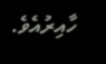ހާއިރުއެވެ.